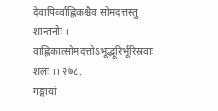देवापिर्व्वाह्लिकश्चैव सोमदत्तस्तु शान्तनोः । वाह्लिकात्सोमदत्तोऽभूद्भूरिर्भूरिस्रवाः शलः ।। २७८.
गङ्गायां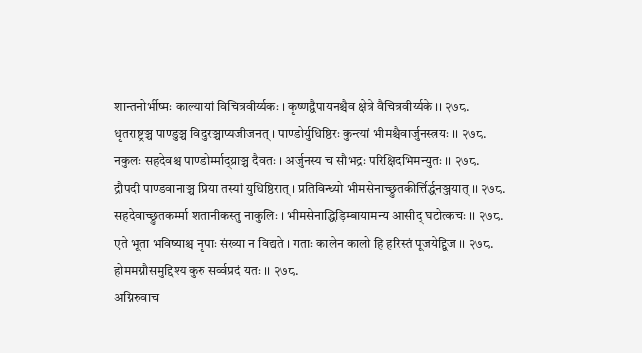शान्तनोर्भीष्मः काल्यायां विचित्रवीर्य्यकः । कृष्णद्वैपायनश्चैव क्षेत्रे वैचित्रवीर्य्यके ।। २७८.
धृतराष्ट्रञ्च पाण्डुञ्च विदुरञ्चाप्यजीजनत् । पाण्डोर्युधिष्ठिरः कुन्त्यां भीमश्चैवार्जुनस्त्रयः ।। २७८.
नकुलः सहदेवश्च पाण्डोर्म्माद्य्राञ्च दैवतः । अर्जुनस्य च सौभद्रः परिक्षिदभिमन्युतः ।। २७८.
द्रौपदी पाण्डवानाञ्च प्रिया तस्यां युधिष्ठिरात् । प्रतिविन्ध्यो भीमसेनाच्छ्रुतकीर्त्तिर्द्धनञ्जयात् ।। २७८.
सहदेवाच्छ्रुतकर्म्मा शतानीकस्तु नाकुलिः । भीमसेनाद्धिड़िम्बायामन्य आसीद् घटोत्कचः ।। २७८.
एते भूता भविष्याश्च नृपाः संख्या न विद्यते । गताः कालेन कालो हि हरिस्तं पूजयेद्द्विज ।। २७८.
होममग्नौसमुद्दिश्य कुरु सर्व्वप्रदं यतः ।। २७८.
अग्निरुवाच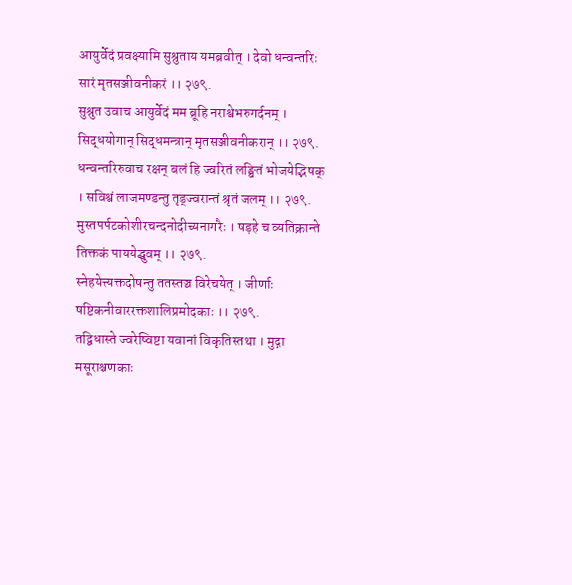आयुर्वेदं प्रवक्ष्यामि सुश्रुताय यमब्रवीत् । देवो धन्वन्तरिः सारं मृतसञ्जीवनीकरं ।। २७९.
सुश्रुत उवाच आयुर्वेदं मम ब्रूहि नराश्वेभरुगर्दनम् । सिद्धयोगान् सिद्धमन्त्रान् मृतसञ्जीवनीकरान् ।। २७९.
धन्वन्तरिरुवाच रक्षन् बलं हि ज्वरितं लङ्घितं भोजयेद्भिषक् । सविश्वं लाजमण्डन्तु तृड्ज्वरान्तं श्रृतं जलम् ।। २७९.
मुस्तपर्पटकोशीरचन्दनोदीच्यनागरैः । षड़हे च व्यतिक्रान्ते तिक्तकं पाययेद्ध्रुवम् ।। २७९.
स्नेहयेत्त्यक्तदोषन्तु ततस्तञ्च विरेचयेत् । जीर्णाः षष्टिकनीवाररक्तशालिप्रमोदकाः ।। २७९.
तद्विधास्ते ज्वरेष्विष्टा यवानां विकृतिस्तथा । मुद्गा मसूराश्चणकाः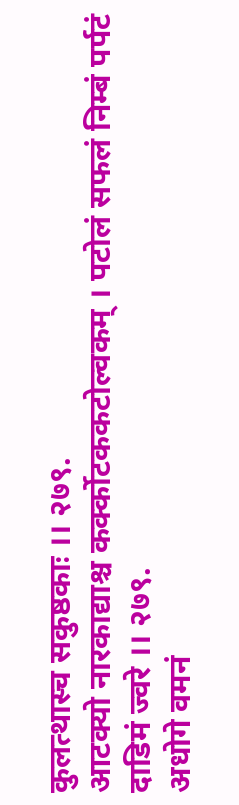कुलत्थास्च सकुष्ठकाः ।। २७९.
आटक्यो नारकाद्याश्च कर्क्कोटककटोल्वकम् । पटोलं सफलं निम्बं पर्पटं दाडिमं ज्वरे ।। २७९.
अधोगे वमनं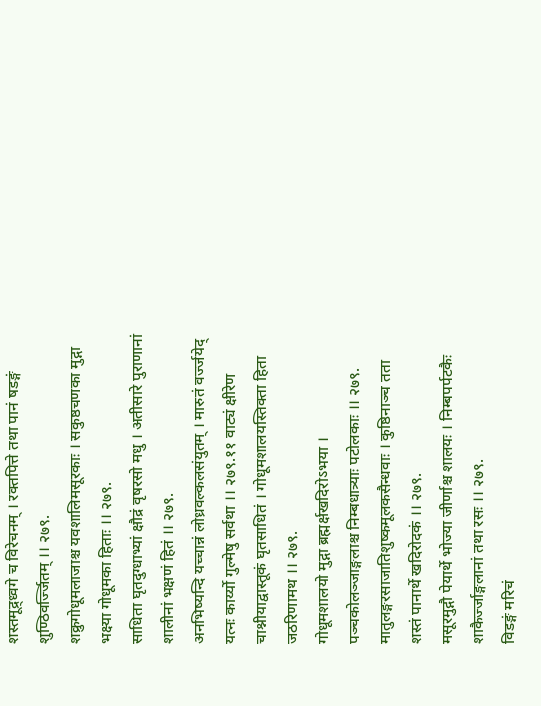शस्तमूद्र्ध्वगे च विरेचनम् । रक्तपित्ते तथा पानं षडङ्गं शुण्ठिवर्ज्जितम् ।। २७९.
शक्रुगोधूमलाजाश्च यवशालिमसूरकाः । सकुष्ठचणका मुद्गा भक्ष्या गोधूमका हिताः ।। २७९.
साधिता घृतदुग्धाभ्यां क्षौद्रं वृषरसो मधु । अतीसारे पुराणानां शालीनां भक्षणं हितं ।। २७९.
अनभिष्यन्दि यच्चान्नं लोध्रवल्कलसंयुतम् । मारुतं वर्ज्जयेद् यत्नः कार्य्यो गुल्मेषु सर्वथा ।। २७९.११ वाट्यं क्षीरेण चाश्नीयाद्वास्तूकं घृतसाधितं । गोधूमशालयस्तिक्ता हिता जठरिणामथ ।। २७९.
गोधूमशालयो मुद्गा ब्रह्मर्क्षखदिरोऽभया । पञ्चकोलञ्जाङ्गलाश्च निम्बधात्र्याः पटोलकाः ।। २७९.
मातुलङ्गरसाजातिशुष्कमूलकसैन्धवाः । कुष्ठिनाञ्च तता शस्तं पानार्थे खदिरोदकं ।। २७९.
मसूरमुद्गौ पेयार्थे भोज्या जीर्णाश्च शालयः । निम्बपर्पटकैः शाकैर्ज्जाङ्गलानां तथा रसः ।। २७९.
विडङ्गं मरिचं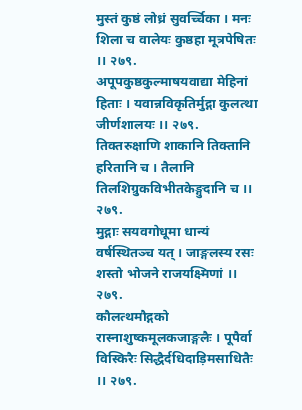मुस्तं कुष्ठं लोध्रं सुवर्च्चिका । मनः शिला च वालेयः कुष्ठहा मूत्रपेषितः ।। २७९.
अपूपकुष्ठकुल्माषयवाद्या मेहिनां हिताः । यवान्नविकृतिर्मुद्गा कुलत्था जीर्णशालयः ।। २७९.
तिक्तरुक्षाणि शाकानि तिक्तानि हरितानि च । तैलानि तिलशिग्रुकविभीतकेङ्गुदानि च ।। २७९.
मुद्गाः सयवगोधूमा धान्यं वर्षस्थितञ्च यत् । जाङ्गलस्य रसः शस्तो भोजने राजयक्ष्मिणां ।। २७९.
कौलत्थमौद्गको रास्नाशुष्कमूलकजाङ्गलैः । पूपैर्वा विस्किरैः सिद्धैर्दधिदाड़िमसाधितैः ।। २७९.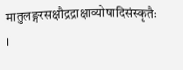मातुलङ्गरसक्षौद्रद्राक्षाव्योषादिसंस्कृतैः ।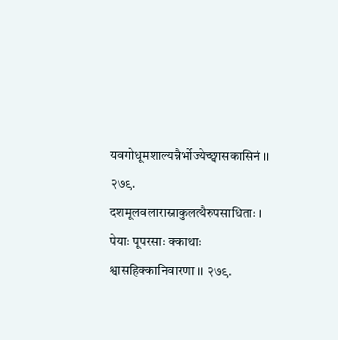यवगोधूमशाल्यन्नैर्भोज्येच्छ्वासकासिनं ।। २७९.
दशमूलवलारास्नाकुलत्थैरुपसाधिताः । पेयाः पूपरसाः क्काथाः श्वासहिक्कानिवारणा ।। २७९.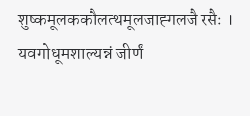शुष्कमूलककौलत्थमूलजाह्गलजै रसैः । यवगोधूमशाल्यन्नं जीर्णं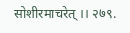सोशीरमाचरेत् ।। २७९.